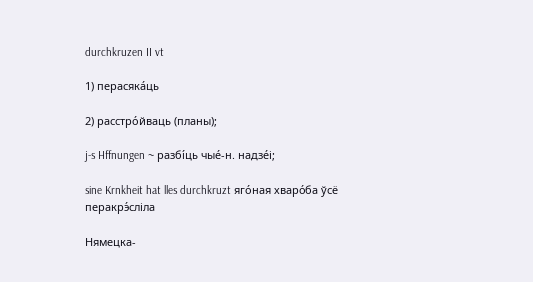durchkruzen II vt

1) перасяка́ць

2) расстро́йваць (планы);

j-s Hffnungen ~ разбі́ць чые́-н. надзе́і;

sine Krnkheit hat lles durchkruzt яго́ная хваро́ба ўсё перакрэ́сліла

Нямецка-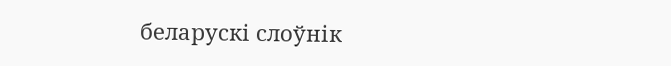беларускі слоўнік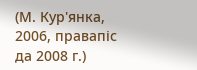(М. Кур'янка, 2006, правапіс да 2008 г.)